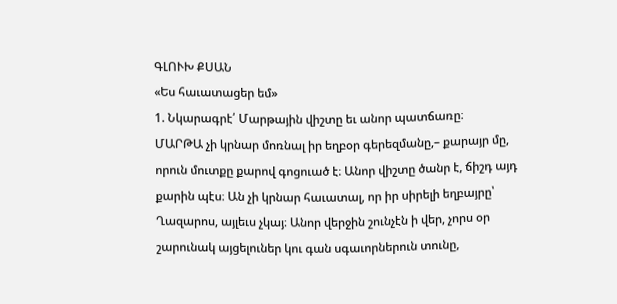ԳԼՈՒԽ ՔՍԱՆ
«Ես հաւատացեր եմ»
1. Նկարագրէ՛ Մարթային վիշտը եւ անոր պատճառը։
ՄԱՐԹԱ չի կրնար մոռնալ իր եղբօր գերեզմանը,– քարայր մը, որուն մուտքը քարով գոցուած է։ Անոր վիշտը ծանր է, ճիշդ այդ քարին պէս։ Ան չի կրնար հաւատալ, որ իր սիրելի եղբայրը՝ Ղազարոս, այլեւս չկայ։ Անոր վերջին շունչէն ի վեր, չորս օր շարունակ այցելուներ կու գան սգաւորներուն տունը,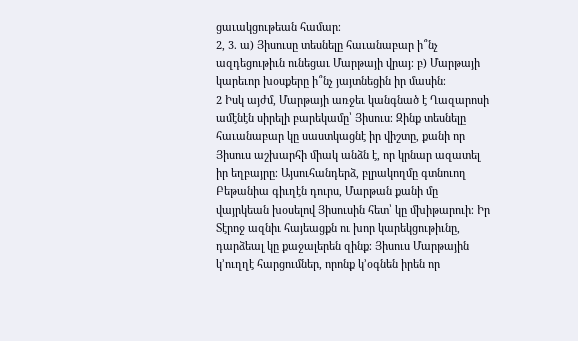ցաւակցութեան համար։
2, 3. ա) Յիսուսը տեսնելը հաւանաբար ի՞նչ ազդեցութիւն ունեցաւ Մարթայի վրայ։ բ) Մարթայի կարեւոր խօսքերը ի՞նչ յայտնեցին իր մասին։
2 Իսկ այժմ, Մարթայի առջեւ կանգնած է Ղազարոսի ամէնէն սիրելի բարեկամը՝ Յիսուս։ Զինք տեսնելը հաւանաբար կը սաստկացնէ իր վիշտը, քանի որ Յիսուս աշխարհի միակ անձն է, որ կրնար ազատել իր եղբայրը։ Այսուհանդերձ, բլրակողմը գտնուող Բեթանիա գիւղէն դուրս, Մարթան քանի մը վայրկեան խօսելով Յիսուսին հետ՝ կը մխիթարուի։ Իր Տէրոջ ազնիւ հայեացքն ու խոր կարեկցութիւնը, դարձեալ կը քաջալերեն զինք։ Յիսուս Մարթային կ’ուղղէ հարցումներ, որոնք կ’օգնեն իրեն որ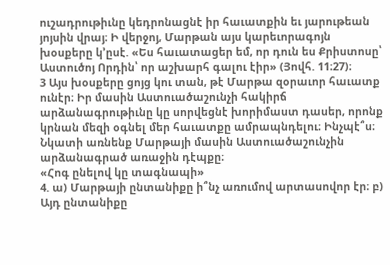ուշադրութիւնը կեդրոնացնէ իր հաւատքին եւ յարութեան յոյսին վրայ։ Ի վերջոյ, Մարթան այս կարեւորագոյն խօսքերը կ’ըսէ. «Ես հաւատացեր եմ, որ դուն ես Քրիստոսը՝ Աստուծոյ Որդին՝ որ աշխարհ գալու էիր» (Յովհ. 11։27)։
3 Այս խօսքերը ցոյց կու տան, թէ Մարթա զօրաւոր հաւատք ունէր։ Իր մասին Աստուածաշունչի հակիրճ արձանագրութիւնը կը սորվեցնէ խորիմաստ դասեր, որոնք կրնան մեզի օգնել մեր հաւատքը ամրապնդելու։ Ինչպէ՞ս։ Նկատի առնենք Մարթայի մասին Աստուածաշունչին արձանագրած առաջին դէպքը։
«Հոգ ընելով կը տագնապի»
4. ա) Մարթայի ընտանիքը ի՞նչ առումով արտասովոր էր։ բ) Այդ ընտանիքը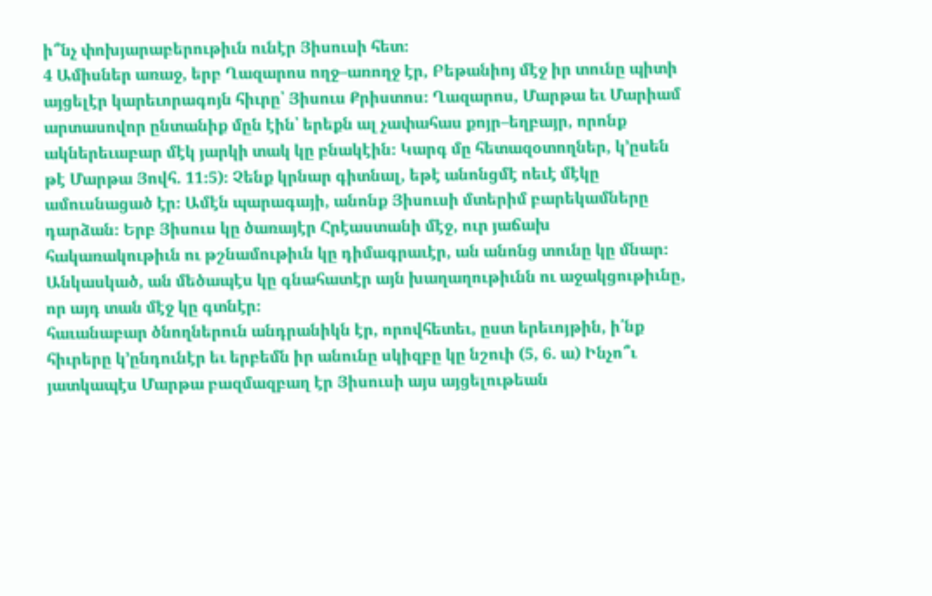ի՞նչ փոխյարաբերութիւն ունէր Յիսուսի հետ։
4 Ամիսներ առաջ, երբ Ղազարոս ողջ–առողջ էր, Բեթանիոյ մէջ իր տունը պիտի այցելէր կարեւորագոյն հիւրը՝ Յիսուս Քրիստոս։ Ղազարոս, Մարթա եւ Մարիամ արտասովոր ընտանիք մըն էին՝ երեքն ալ չափահաս քոյր–եղբայր, որոնք ակներեւաբար մէկ յարկի տակ կը բնակէին։ Կարգ մը հետազօտողներ, կ’ըսեն թէ Մարթա Յովհ. 11։5)։ Չենք կրնար գիտնալ, եթէ անոնցմէ ոեւէ մէկը ամուսնացած էր։ Ամէն պարագայի, անոնք Յիսուսի մտերիմ բարեկամները դարձան։ Երբ Յիսուս կը ծառայէր Հրէաստանի մէջ, ուր յաճախ հակառակութիւն ու թշնամութիւն կը դիմագրաւէր, ան անոնց տունը կը մնար։ Անկասկած, ան մեծապէս կը գնահատէր այն խաղաղութիւնն ու աջակցութիւնը, որ այդ տան մէջ կը գտնէր։
հաւանաբար ծնողներուն անդրանիկն էր, որովհետեւ, ըստ երեւոյթին, ի՛նք հիւրերը կ’ընդունէր եւ երբեմն իր անունը սկիզբը կը նշուի (5, 6. ա) Ինչո՞ւ յատկապէս Մարթա բազմազբաղ էր Յիսուսի այս այցելութեան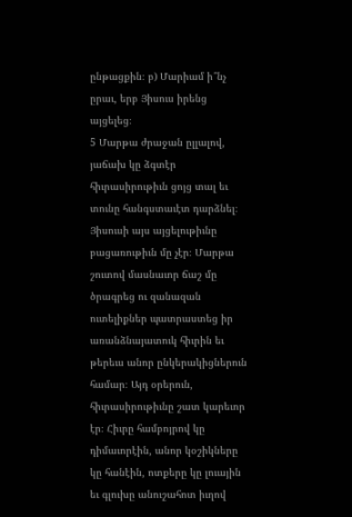ընթացքին։ բ) Մարիամ ի՞նչ ըրաւ, երբ Յիսուս իրենց այցելեց։
5 Մարթա ժրաջան ըլլալով, յաճախ կը ձգտէր հիւրասիրութիւն ցոյց տալ եւ տունը հանգստաւէտ դարձնել։ Յիսուսի այս այցելութիւնը բացառութիւն մը չէր։ Մարթա շուտով մասնաւոր ճաշ մը ծրագրեց ու զանազան ուտելիքներ պատրաստեց իր առանձնայատուկ հիւրին եւ թերեւս անոր ընկերակիցներուն համար։ Այդ օրերուն, հիւրասիրութիւնը շատ կարեւոր էր։ Հիւրը համբոյրով կը դիմաւորէին, անոր կօշիկները կը հանէին, ոտքերը կը լուային եւ գլուխը անուշահոտ իւղով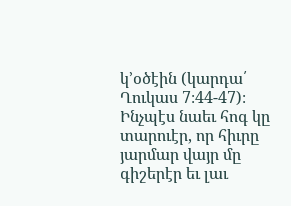կ’օծէին (կարդա՛ Ղուկաս 7։44-47)։ Ինչպէս նաեւ հոգ կը տարուէր, որ հիւրը յարմար վայր մը գիշերէր եւ լաւ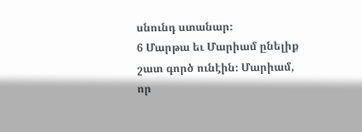սնունդ ստանար։
6 Մարթա եւ Մարիամ ընելիք շատ գործ ունէին։ Մարիամ, որ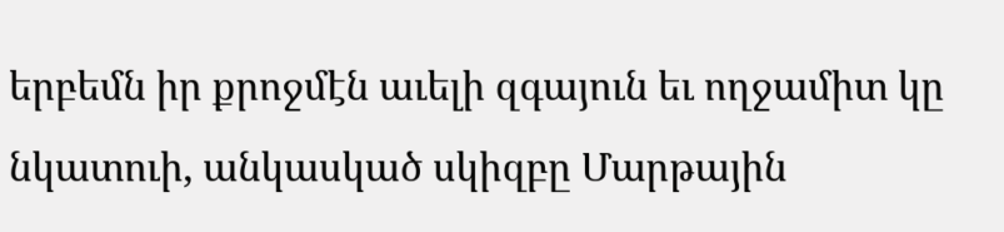երբեմն իր քրոջմէն աւելի զգայուն եւ ողջամիտ կը նկատուի, անկասկած սկիզբը Մարթային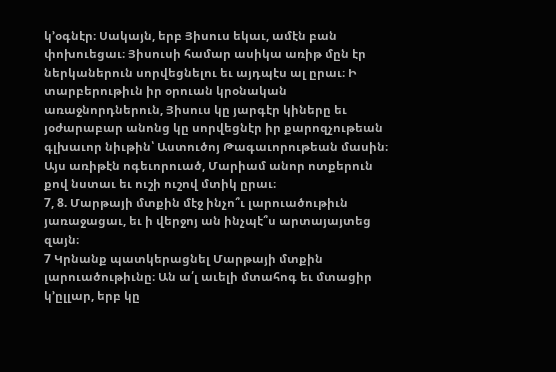կ’օգնէր։ Սակայն, երբ Յիսուս եկաւ, ամէն բան փոխուեցաւ։ Յիսուսի համար ասիկա առիթ մըն էր ներկաներուն սորվեցնելու եւ այդպէս ալ ըրաւ։ Ի տարբերութիւն իր օրուան կրօնական առաջնորդներուն, Յիսուս կը յարգէր կիները եւ յօժարաբար անոնց կը սորվեցնէր իր քարոզչութեան գլխաւոր նիւթին՝ Աստուծոյ Թագաւորութեան մասին։ Այս առիթէն ոգեւորուած, Մարիամ անոր ոտքերուն քով նստաւ եւ ուշի ուշով մտիկ ըրաւ։
7, 8. Մարթայի մտքին մէջ ինչո՞ւ լարուածութիւն յառաջացաւ, եւ ի վերջոյ ան ինչպէ՞ս արտայայտեց զայն։
7 Կրնանք պատկերացնել Մարթայի մտքին լարուածութիւնը։ Ան ա՛լ աւելի մտահոգ եւ մտացիր կ’ըլլար, երբ կը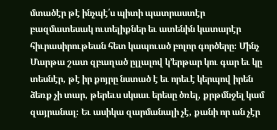մտածէր թէ ինչպէ՛ս պիտի պատրաստէր բազմատեսակ ուտելիքներ եւ ատենին կատարէր հիւրասիրութեան հետ կապուած բոլոր գործերը։ Մինչ Մարթա շատ զբաղած ըլլալով կ’երթար կու գար եւ կը տեսնէր, թէ իր քոյրը նստած է եւ որեւէ կերպով իրեն ձեռք չի տար, թերեւս սկսաւ երեսը ծռել, քրթմնջել կամ զայրանալ։ Եւ ասիկա զարմանալի չէ, քանի որ ան չէր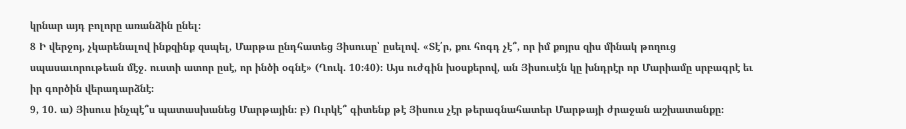կրնար այդ բոլորը առանձին ընել։
8 Ի վերջոյ, չկարենալով ինքզինք զսպել, Մարթա ընդհատեց Յիսուսը՝ ըսելով. «Տէ՛ր, քու հոգդ չէ՞, որ իմ քոյրս զիս մինակ թողուց սպասաւորութեան մէջ. ուստի ատոր ըսէ, որ ինծի օգնէ» (Ղուկ. 10։40)։ Այս ուժգին խօսքերով, ան Յիսուսէն կը խնդրէր որ Մարիամը սրբագրէ եւ իր գործին վերադարձնէ։
9, 10. ա) Յիսուս ինչպէ՞ս պատասխանեց Մարթային։ բ) Ուրկէ՞ գիտենք թէ Յիսուս չէր թերագնահատեր Մարթայի ժրաջան աշխատանքը։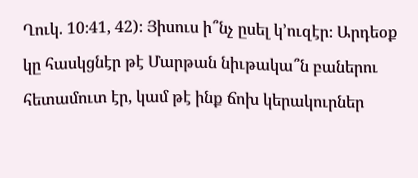Ղուկ. 10։41, 42)։ Յիսուս ի՞նչ ըսել կ’ուզէր։ Արդեօք կը հասկցնէր թէ Մարթան նիւթակա՞ն բաներու հետամուտ էր, կամ թէ ինք ճոխ կերակուրներ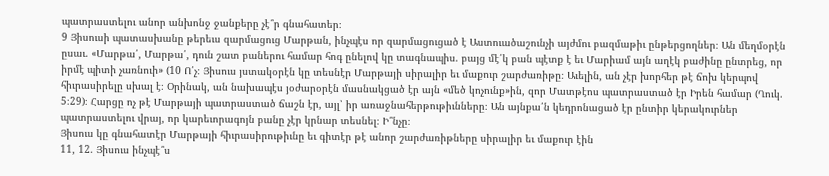պատրաստելու անոր անխոնջ ջանքերը չէ՞ր գնահատեր։
9 Յիսուսի պատասխանը թերեւս զարմացուց Մարթան, ինչպէս որ զարմացուցած է Աստուածաշունչի այժմու բազմաթիւ ընթերցողներ։ Ան մեղմօրէն ըսաւ. «Մարթա՛, Մարթա՛, դուն շատ բաներու համար հոգ ընելով կը տագնապիս. բայց մէ՛կ բան պէտք է եւ Մարիամ այն աղէկ բաժինը ընտրեց, որ իրմէ պիտի չառնուի» (10 Ո՛չ։ Յիսուս յստակօրէն կը տեսնէր Մարթայի սիրալիր եւ մաքուր շարժառիթը։ Աւելին, ան չէր խորհեր թէ ճոխ կերպով հիւրասիրելը սխալ է։ Օրինակ, ան նախապէս յօժարօրէն մասնակցած էր այն «մեծ կոչունք»ին, զոր Մատթէոս պատրաստած էր Իրեն համար (Ղուկ. 5։29)։ Հարցը ոչ թէ Մարթայի պատրաստած ճաշն էր, այլ՝ իր առաջնահերթութիւնները։ Ան այնքա՛ն կեդրոնացած էր ընտիր կերակուրներ պատրաստելու վրայ, որ կարեւորագոյն բանը չէր կրնար տեսնել։ Ի՞նչը։
Յիսուս կը գնահատէր Մարթայի հիւրասիրութիւնը եւ գիտէր թէ անոր շարժառիթները սիրալիր եւ մաքուր էին
11, 12. Յիսուս ինչպէ՞ս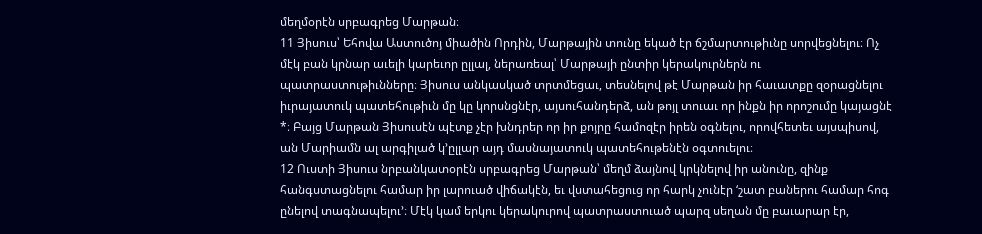մեղմօրէն սրբագրեց Մարթան։
11 Յիսուս՝ Եհովա Աստուծոյ միածին Որդին, Մարթային տունը եկած էր ճշմարտութիւնը սորվեցնելու։ Ոչ մէկ բան կրնար աւելի կարեւոր ըլլալ, ներառեալ՝ Մարթայի ընտիր կերակուրներն ու պատրաստութիւնները։ Յիսուս անկասկած տրտմեցաւ, տեսնելով թէ Մարթան իր հաւատքը զօրացնելու իւրայատուկ պատեհութիւն մը կը կորսնցնէր, այսուհանդերձ, ան թոյլ տուաւ որ ինքն իր որոշումը կայացնէ *։ Բայց Մարթան Յիսուսէն պէտք չէր խնդրեր որ իր քոյրը համոզէր իրեն օգնելու, որովհետեւ այսպիսով, ան Մարիամն ալ արգիլած կ’ըլլար այդ մասնայատուկ պատեհութենէն օգտուելու։
12 Ուստի Յիսուս նրբանկատօրէն սրբագրեց Մարթան՝ մեղմ ձայնով կրկնելով իր անունը, զինք հանգստացնելու համար իր լարուած վիճակէն, եւ վստահեցուց որ հարկ չունէր ‘շատ բաներու համար հոգ ընելով տագնապելու’։ Մէկ կամ երկու կերակուրով պատրաստուած պարզ սեղան մը բաւարար էր,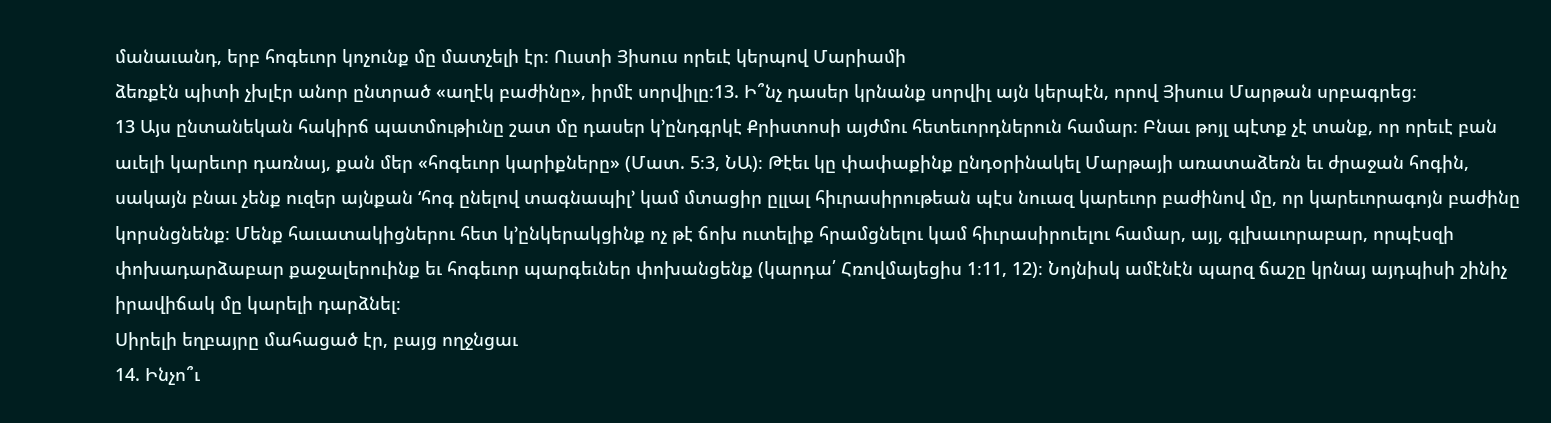մանաւանդ, երբ հոգեւոր կոչունք մը մատչելի էր։ Ուստի Յիսուս որեւէ կերպով Մարիամի
ձեռքէն պիտի չխլէր անոր ընտրած «աղէկ բաժինը», իրմէ սորվիլը։13. Ի՞նչ դասեր կրնանք սորվիլ այն կերպէն, որով Յիսուս Մարթան սրբագրեց։
13 Այս ընտանեկան հակիրճ պատմութիւնը շատ մը դասեր կ’ընդգրկէ Քրիստոսի այժմու հետեւորդներուն համար։ Բնաւ թոյլ պէտք չէ տանք, որ որեւէ բան աւելի կարեւոր դառնայ, քան մեր «հոգեւոր կարիքները» (Մատ. 5։3, ՆԱ)։ Թէեւ կը փափաքինք ընդօրինակել Մարթայի առատաձեռն եւ ժրաջան հոգին, սակայն բնաւ չենք ուզեր այնքան ‘հոգ ընելով տագնապիլ’ կամ մտացիր ըլլալ հիւրասիրութեան պէս նուազ կարեւոր բաժինով մը, որ կարեւորագոյն բաժինը կորսնցնենք։ Մենք հաւատակիցներու հետ կ’ընկերակցինք ոչ թէ ճոխ ուտելիք հրամցնելու կամ հիւրասիրուելու համար, այլ, գլխաւորաբար, որպէսզի փոխադարձաբար քաջալերուինք եւ հոգեւոր պարգեւներ փոխանցենք (կարդա՛ Հռովմայեցիս 1։11, 12)։ Նոյնիսկ ամէնէն պարզ ճաշը կրնայ այդպիսի շինիչ իրավիճակ մը կարելի դարձնել։
Սիրելի եղբայրը մահացած էր, բայց ողջնցաւ
14. Ինչո՞ւ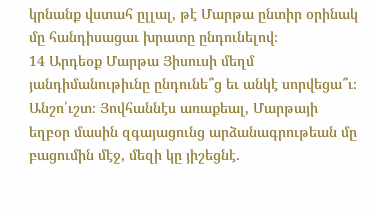կրնանք վստահ ըլլալ, թէ Մարթա ընտիր օրինակ մը հանդիսացաւ խրատը ընդունելով։
14 Արդեօք Մարթա Յիսուսի մեղմ յանդիմանութիւնը ընդունե՞ց եւ անկէ սորվեցա՞ւ։ Անշո՛ւշտ։ Յովհաննէս առաքեալ, Մարթայի եղբօր մասին զգայացունց արձանագրութեան մը բացումին մէջ, մեզի կը յիշեցնէ.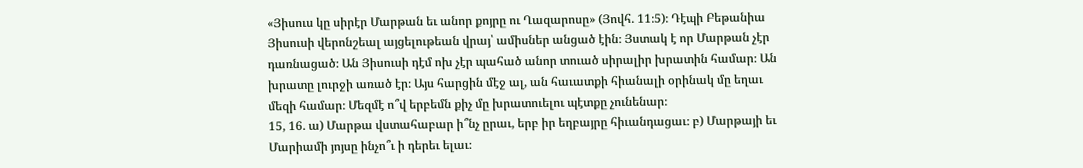«Յիսուս կը սիրէր Մարթան եւ անոր քոյրը ու Ղազարոսը» (Յովհ. 11։5)։ Դէպի Բեթանիա Յիսուսի վերոնշեալ այցելութեան վրայ՝ ամիսներ անցած էին։ Յստակ է որ Մարթան չէր դառնացած։ Ան Յիսուսի դէմ ոխ չէր պահած անոր տուած սիրալիր խրատին համար։ Ան խրատը լուրջի առած էր։ Այս հարցին մէջ ալ, ան հաւատքի հիանալի օրինակ մը եղաւ մեզի համար։ Մեզմէ ո՞վ երբեմն քիչ մը խրատուելու պէտքը չունենար։
15, 16. ա) Մարթա վստահաբար ի՞նչ ըրաւ, երբ իր եղբայրը հիւանդացաւ։ բ) Մարթայի եւ Մարիամի յոյսը ինչո՞ւ ի դերեւ ելաւ։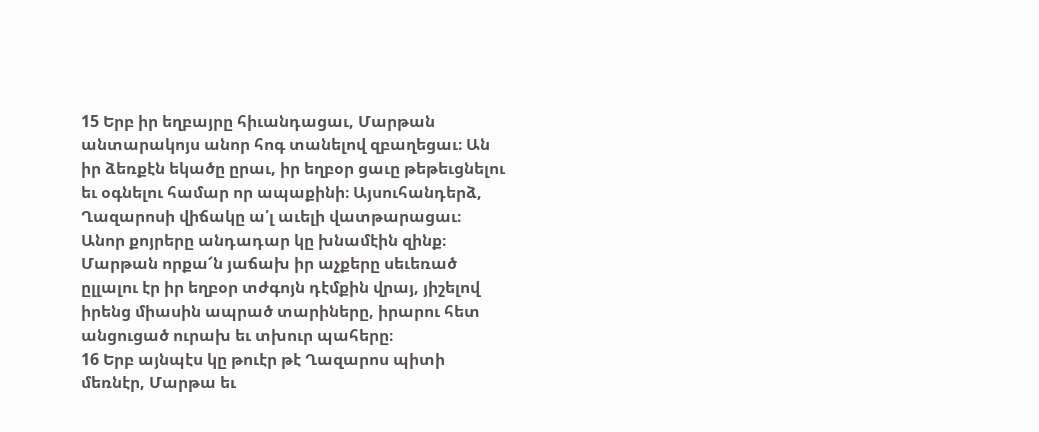15 Երբ իր եղբայրը հիւանդացաւ, Մարթան անտարակոյս անոր հոգ տանելով զբաղեցաւ։ Ան իր ձեռքէն եկածը ըրաւ, իր եղբօր ցաւը թեթեւցնելու եւ օգնելու համար որ ապաքինի։ Այսուհանդերձ, Ղազարոսի վիճակը ա՛լ աւելի վատթարացաւ։ Անոր քոյրերը անդադար կը խնամէին զինք։ Մարթան որքա՜ն յաճախ իր աչքերը սեւեռած ըլլալու էր իր եղբօր տժգոյն դէմքին վրայ, յիշելով իրենց միասին ապրած տարիները, իրարու հետ անցուցած ուրախ եւ տխուր պահերը։
16 Երբ այնպէս կը թուէր թէ Ղազարոս պիտի մեռնէր, Մարթա եւ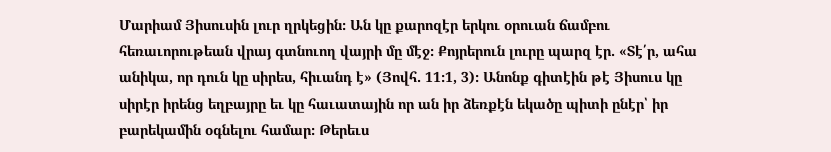Մարիամ Յիսուսին լուր ղրկեցին։ Ան կը քարոզէր երկու օրուան ճամբու հեռաւորութեան վրայ գտնուող վայրի մը մէջ։ Քոյրերուն լուրը պարզ էր. «Տէ՛ր, ահա անիկա, որ դուն կը սիրես, հիւանդ է» (Յովհ. 11։1, 3)։ Անոնք գիտէին թէ Յիսուս կը սիրէր իրենց եղբայրը եւ կը հաւատային որ ան իր ձեռքէն եկածը պիտի ընէր՝ իր բարեկամին օգնելու համար։ Թերեւս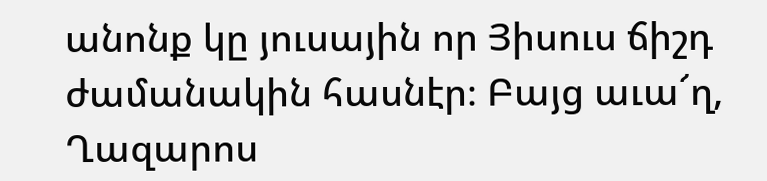անոնք կը յուսային որ Յիսուս ճիշդ ժամանակին հասնէր։ Բայց աւա՜ղ, Ղազարոս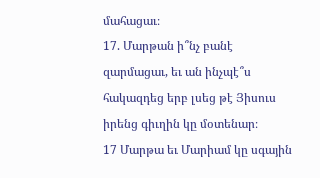մահացաւ։
17. Մարթան ի՞նչ բանէ զարմացաւ, եւ ան ինչպէ՞ս հակազդեց երբ լսեց թէ Յիսուս իրենց գիւղին կը մօտենար։
17 Մարթա եւ Մարիամ կը սգային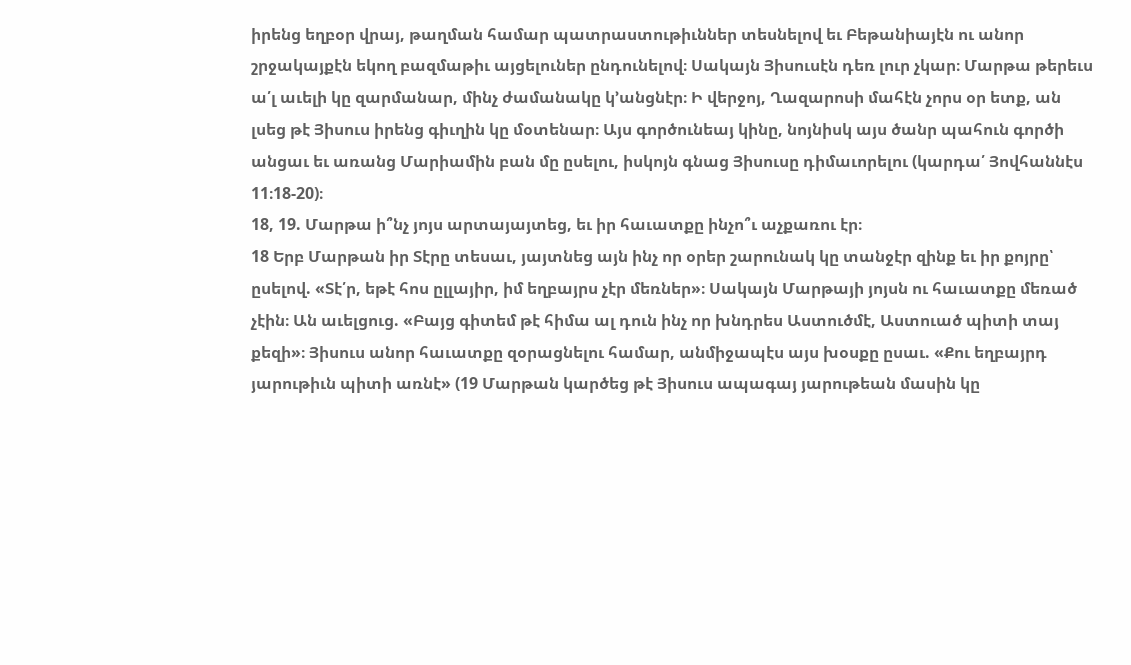իրենց եղբօր վրայ, թաղման համար պատրաստութիւններ տեսնելով եւ Բեթանիայէն ու անոր շրջակայքէն եկող բազմաթիւ այցելուներ ընդունելով։ Սակայն Յիսուսէն դեռ լուր չկար։ Մարթա թերեւս ա՛լ աւելի կը զարմանար, մինչ ժամանակը կ’անցնէր։ Ի վերջոյ, Ղազարոսի մահէն չորս օր ետք, ան լսեց թէ Յիսուս իրենց գիւղին կը մօտենար։ Այս գործունեայ կինը, նոյնիսկ այս ծանր պահուն գործի անցաւ եւ առանց Մարիամին բան մը ըսելու, իսկոյն գնաց Յիսուսը դիմաւորելու (կարդա՛ Յովհաննէս 11։18-20)։
18, 19. Մարթա ի՞նչ յոյս արտայայտեց, եւ իր հաւատքը ինչո՞ւ աչքառու էր։
18 Երբ Մարթան իր Տէրը տեսաւ, յայտնեց այն ինչ որ օրեր շարունակ կը տանջէր զինք եւ իր քոյրը՝ ըսելով. «Տէ՛ր, եթէ հոս ըլլայիր, իմ եղբայրս չէր մեռներ»։ Սակայն Մարթայի յոյսն ու հաւատքը մեռած չէին։ Ան աւելցուց. «Բայց գիտեմ թէ հիմա ալ դուն ինչ որ խնդրես Աստուծմէ, Աստուած պիտի տայ քեզի»։ Յիսուս անոր հաւատքը զօրացնելու համար, անմիջապէս այս խօսքը ըսաւ. «Քու եղբայրդ յարութիւն պիտի առնէ» (19 Մարթան կարծեց թէ Յիսուս ապագայ յարութեան մասին կը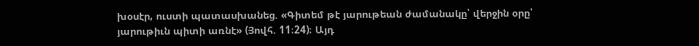խօսէր, ուստի պատասխանեց. «Գիտեմ թէ յարութեան ժամանակը՝ վերջին օրը՝ յարութիւն պիտի առնէ» (Յովհ. 11։24)։ Այդ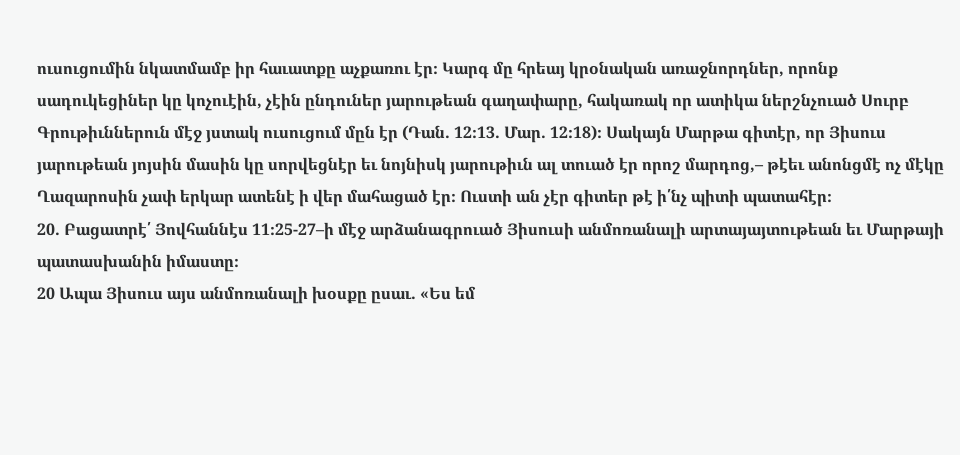ուսուցումին նկատմամբ իր հաւատքը աչքառու էր։ Կարգ մը հրեայ կրօնական առաջնորդներ, որոնք սադուկեցիներ կը կոչուէին, չէին ընդուներ յարութեան գաղափարը, հակառակ որ ատիկա ներշնչուած Սուրբ Գրութիւններուն մէջ յստակ ուսուցում մըն էր (Դան. 12։13. Մար. 12։18)։ Սակայն Մարթա գիտէր, որ Յիսուս յարութեան յոյսին մասին կը սորվեցնէր եւ նոյնիսկ յարութիւն ալ տուած էր որոշ մարդոց,– թէեւ անոնցմէ ոչ մէկը Ղազարոսին չափ երկար ատենէ ի վեր մահացած էր։ Ուստի ան չէր գիտեր թէ ի՛նչ պիտի պատահէր։
20. Բացատրէ՛ Յովհաննէս 11։25-27–ի մէջ արձանագրուած Յիսուսի անմոռանալի արտայայտութեան եւ Մարթայի պատասխանին իմաստը։
20 Ապա Յիսուս այս անմոռանալի խօսքը ըսաւ. «Ես եմ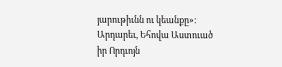յարութիւնն ու կեանքը»։ Արդարեւ, Եհովա Աստուած իր Որդւոյն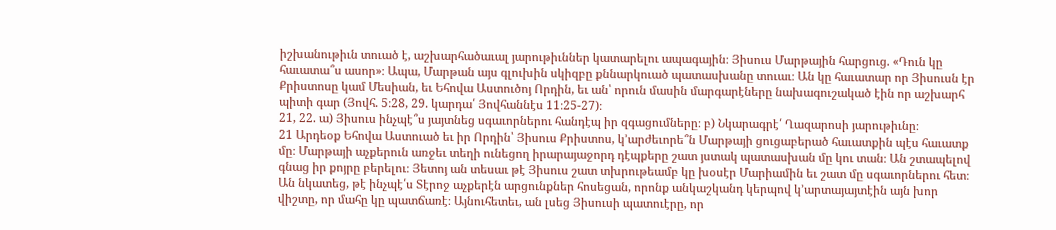իշխանութիւն տուած է, աշխարհածաւալ յարութիւններ կատարելու ապագային։ Յիսուս Մարթային հարցուց. «Դուն կը հաւատա՞ս ասոր»։ Ապա, Մարթան այս գլուխին սկիզբը քննարկուած պատասխանը տուաւ։ Ան կը հաւատար որ Յիսուսն էր Քրիստոսը կամ Մեսիան, եւ Եհովա Աստուծոյ Որդին, եւ ան՝ որուն մասին մարգարէները նախագուշակած էին որ աշխարհ պիտի գար (Յովհ. 5։28, 29. կարդա՛ Յովհաննէս 11։25-27)։
21, 22. ա) Յիսուս ինչպէ՞ս յայտնեց սգաւորներու հանդէպ իր զգացումները։ բ) Նկարագրէ՛ Ղազարոսի յարութիւնը։
21 Արդեօք Եհովա Աստուած եւ իր Որդին՝ Յիսուս Քրիստոս, կ’արժեւորե՞ն Մարթայի ցուցաբերած հաւատքին պէս հաւատք մը։ Մարթայի աչքերուն առջեւ տեղի ունեցող իրարայաջորդ դէպքերը շատ յստակ պատասխան մը կու տան։ Ան շտապելով գնաց իր քոյրը բերելու։ Յետոյ ան տեսաւ թէ Յիսուս շատ տխրութեամբ կը խօսէր Մարիամին եւ շատ մը սգաւորներու հետ։ Ան նկատեց, թէ ինչպէ՛ս Տէրոջ աչքերէն արցունքներ հոսեցան, որոնք անկաշկանդ կերպով կ’արտայայտէին այն խոր վիշտը, որ մահը կը պատճառէ։ Այնուհետեւ, ան լսեց Յիսուսի պատուէրը, որ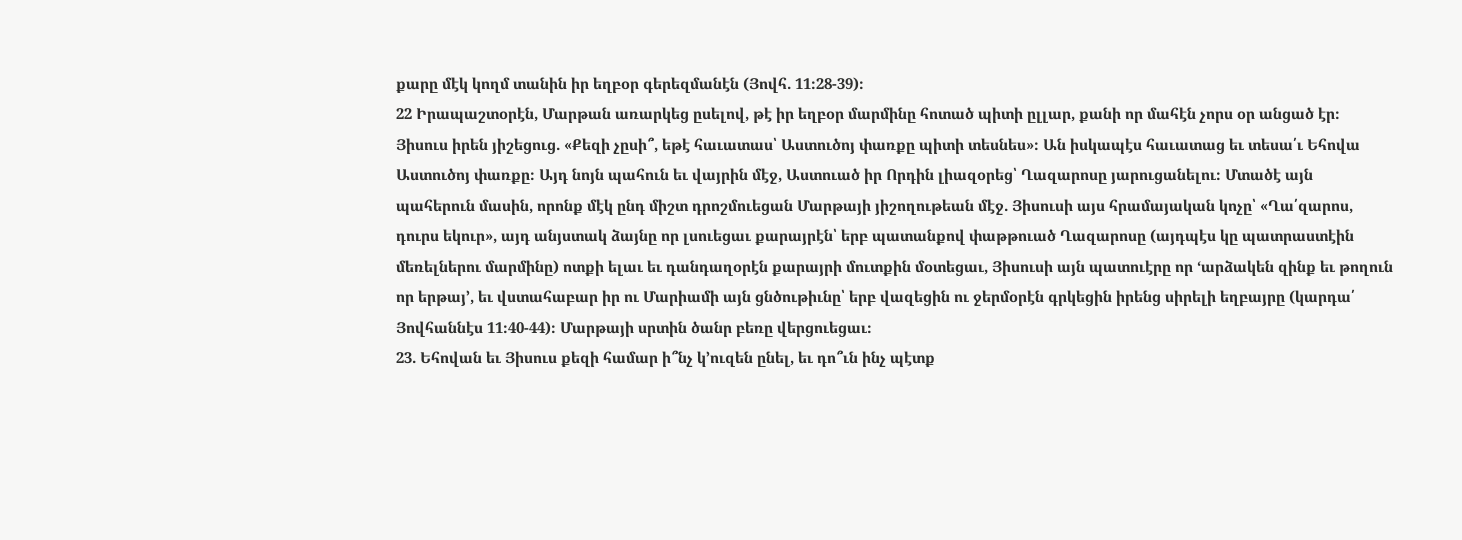քարը մէկ կողմ տանին իր եղբօր գերեզմանէն (Յովհ. 11։28-39)։
22 Իրապաշտօրէն, Մարթան առարկեց ըսելով, թէ իր եղբօր մարմինը հոտած պիտի ըլլար, քանի որ մահէն չորս օր անցած էր։ Յիսուս իրեն յիշեցուց. «Քեզի չըսի՞, եթէ հաւատաս՝ Աստուծոյ փառքը պիտի տեսնես»։ Ան իսկապէս հաւատաց եւ տեսա՛ւ Եհովա Աստուծոյ փառքը։ Այդ նոյն պահուն եւ վայրին մէջ, Աստուած իր Որդին լիազօրեց՝ Ղազարոսը յարուցանելու։ Մտածէ այն պահերուն մասին, որոնք մէկ ընդ միշտ դրոշմուեցան Մարթայի յիշողութեան մէջ. Յիսուսի այս հրամայական կոչը՝ «Ղա՛զարոս, դուրս եկուր», այդ անյստակ ձայնը որ լսուեցաւ քարայրէն՝ երբ պատանքով փաթթուած Ղազարոսը (այդպէս կը պատրաստէին մեռելներու մարմինը) ոտքի ելաւ եւ դանդաղօրէն քարայրի մուտքին մօտեցաւ, Յիսուսի այն պատուէրը որ ‘արձակեն զինք եւ թողուն որ երթայ’, եւ վստահաբար իր ու Մարիամի այն ցնծութիւնը՝ երբ վազեցին ու ջերմօրէն գրկեցին իրենց սիրելի եղբայրը (կարդա՛ Յովհաննէս 11։40-44)։ Մարթայի սրտին ծանր բեռը վերցուեցաւ։
23. Եհովան եւ Յիսուս քեզի համար ի՞նչ կ’ուզեն ընել, եւ դո՞ւն ինչ պէտք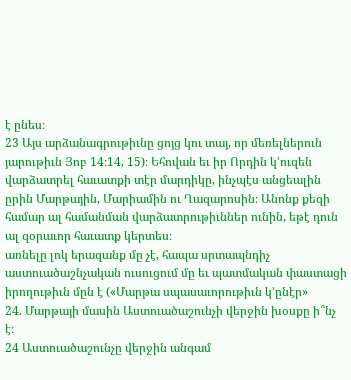է ընես։
23 Այս արձանագրութիւնը ցոյց կու տայ, որ մեռելներուն յարութիւն Յոբ 14։14, 15)։ Եհովան եւ իր Որդին կ’ուզեն վարձատրել հաւատքի տէր մարդիկը, ինչպէս անցեալին ըրին Մարթային, Մարիամին ու Ղազարոսին։ Անոնք քեզի համար ալ համանման վարձատրութիւններ ունին, եթէ դուն ալ զօրաւոր հաւատք կերտես։
առնելը լոկ երազանք մը չէ, հապա սրտապնդիչ աստուածաշնչական ուսուցում մը եւ պատմական փաստացի իրողութիւն մըն է («Մարթա սպասաւորութիւն կ’ընէր»
24. Մարթայի մասին Աստուածաշունչի վերջին խօսքը ի՞նչ է։
24 Աստուածաշունչը վերջին անգամ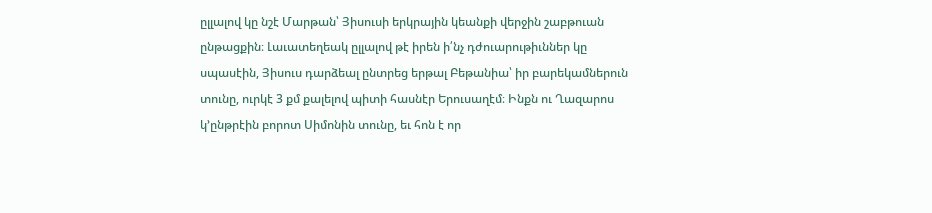ըլլալով կը նշէ Մարթան՝ Յիսուսի երկրային կեանքի վերջին շաբթուան ընթացքին։ Լաւատեղեակ ըլլալով թէ իրեն ի՛նչ դժուարութիւններ կը սպասէին, Յիսուս դարձեալ ընտրեց երթալ Բեթանիա՝ իր բարեկամներուն տունը, ուրկէ 3 քմ քալելով պիտի հասնէր Երուսաղէմ։ Ինքն ու Ղազարոս կ’ընթրէին բորոտ Սիմոնին տունը, եւ հոն է որ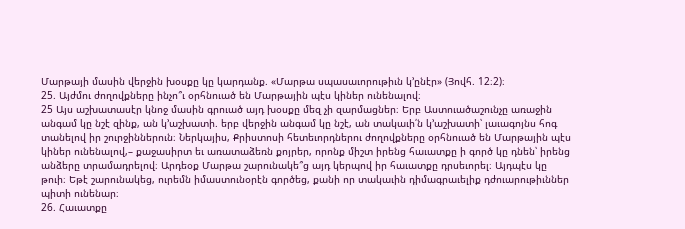Մարթայի մասին վերջին խօսքը կը կարդանք. «Մարթա սպասաւորութիւն կ’ընէր» (Յովհ. 12։2)։
25. Այժմու ժողովքները ինչո՞ւ օրհնուած են Մարթային պէս կիներ ունենալով։
25 Այս աշխատասէր կնոջ մասին գրուած այդ խօսքը մեզ չի զարմացներ։ Երբ Աստուածաշունչը առաջին անգամ կը նշէ զինք, ան կ’աշխատի. երբ վերջին անգամ կը նշէ, ան տակաւի՛ն կ’աշխատի՝ լաւագոյնս հոգ տանելով իր շուրջիններուն։ Ներկայիս, Քրիստոսի հետեւորդներու ժողովքները օրհնուած են Մարթային պէս կիներ ունենալով,– քաջասիրտ եւ առատաձեռն քոյրեր, որոնք միշտ իրենց հաւատքը ի գործ կը դնեն՝ իրենց անձերը տրամադրելով։ Արդեօք Մարթա շարունակե՞ց այդ կերպով իր հաւատքը դրսեւորել։ Այդպէս կը թուի։ Եթէ շարունակեց, ուրեմն իմաստունօրէն գործեց, քանի որ տակաւին դիմագրաւելիք դժուարութիւններ պիտի ունենար։
26. Հաւատքը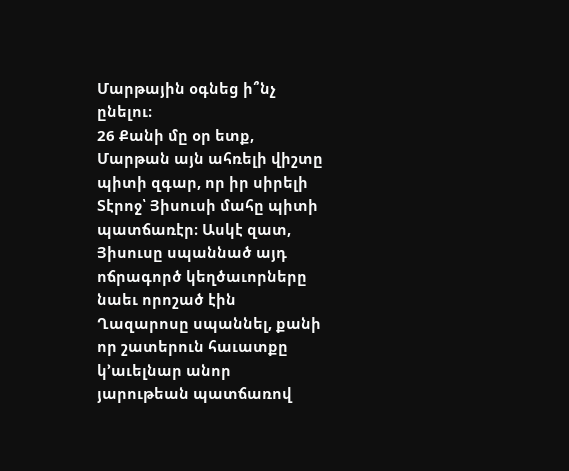Մարթային օգնեց ի՞նչ ընելու։
26 Քանի մը օր ետք, Մարթան այն ահռելի վիշտը պիտի զգար, որ իր սիրելի Տէրոջ՝ Յիսուսի մահը պիտի պատճառէր։ Ասկէ զատ, Յիսուսը սպաննած այդ ոճրագործ կեղծաւորները նաեւ որոշած էին Ղազարոսը սպաննել, քանի որ շատերուն հաւատքը կ’աւելնար անոր յարութեան պատճառով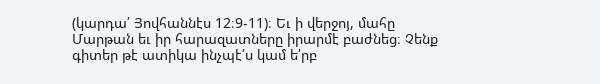(կարդա՛ Յովհաննէս 12։9-11)։ Եւ ի վերջոյ, մահը Մարթան եւ իր հարազատները իրարմէ բաժնեց։ Չենք գիտեր թէ ատիկա ինչպէ՛ս կամ ե՛րբ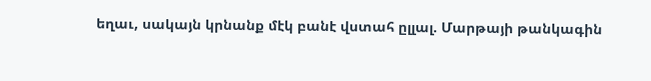եղաւ, սակայն կրնանք մէկ բանէ վստահ ըլլալ. Մարթայի թանկագին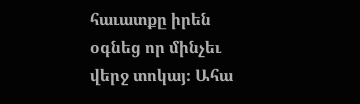հաւատքը իրեն օգնեց որ մինչեւ վերջ տոկայ։ Ահա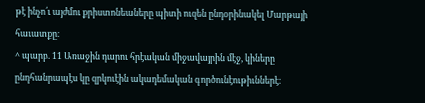թէ ինչո՛ւ այժմու քրիստոնեաները պիտի ուզեն ընդօրինակել Մարթայի հաւատքը։
^ պարբ. 11 Առաջին դարու հրէական միջավայրին մէջ, կիները ընդհանրապէս կը զրկուէին ակադեմական գործունէութիւններէ։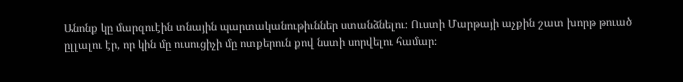Անոնք կը մարզուէին տնային պարտականութիւններ ստանձնելու։ Ուստի Մարթայի աչքին շատ խորթ թուած ըլլալու էր, որ կին մը ուսուցիչի մը ոտքերուն քով նստի սորվելու համար։